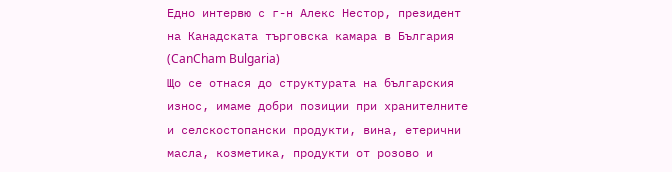Едно интервю с г-н Алекс Нестор, президент на Канадската търговска камара в България (CanCham Bulgaria)
Що се отнася до структурата на българския износ, имаме добри позиции при хранителните и селскостопански продукти, вина, етерични масла, козметика, продукти от розово и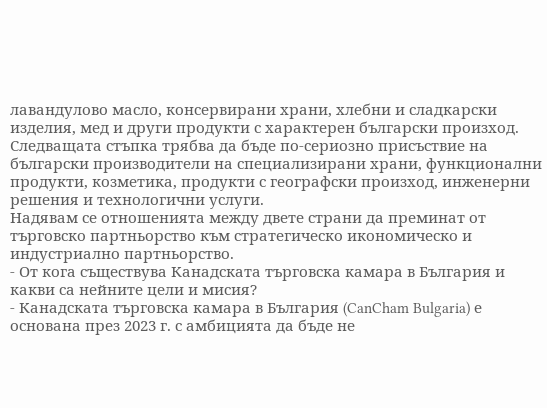лавандулово масло, консервирани храни, хлебни и сладкарски изделия, мед и други продукти с характерен български произход.
Следващата стъпка трябва да бъде по-сериозно присъствие на български производители на специализирани храни, функционални продукти, козметика, продукти с географски произход, инженерни решения и технологични услуги.
Надявам се отношенията между двете страни да преминат от търговско партньорство към стратегическо икономическо и индустриално партньорство.
- От кога съществува Канадската търговска камара в България и какви са нейните цели и мисия?
- Канадската търговска камара в България (CanCham Bulgaria) е основана през 2023 г. с амбицията да бъде не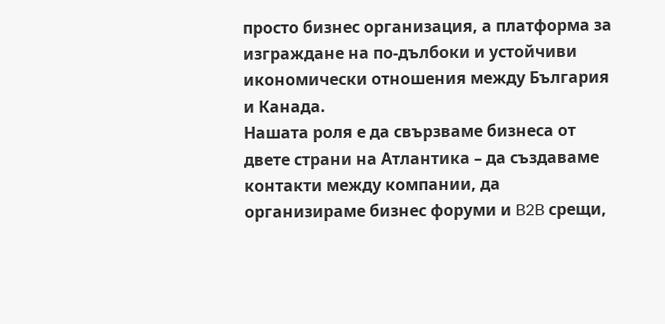просто бизнес организация, а платформа за изграждане на по-дълбоки и устойчиви икономически отношения между България и Канада.
Нашата роля е да свързваме бизнеса от двете страни на Атлантика – да създаваме контакти между компании, да организираме бизнес форуми и B2B срещи,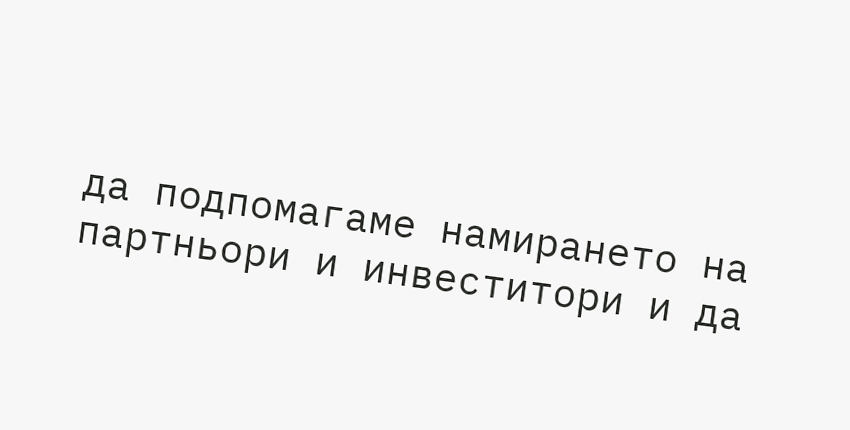да подпомагаме намирането на партньори и инвеститори и да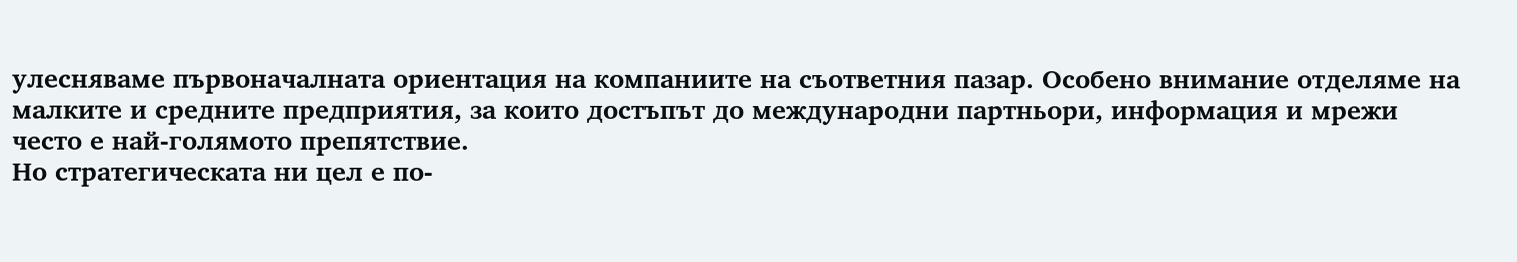улесняваме първоначалната ориентация на компаниите на съответния пазар. Особено внимание отделяме на малките и средните предприятия, за които достъпът до международни партньори, информация и мрежи често е най-голямото препятствие.
Но стратегическата ни цел е по-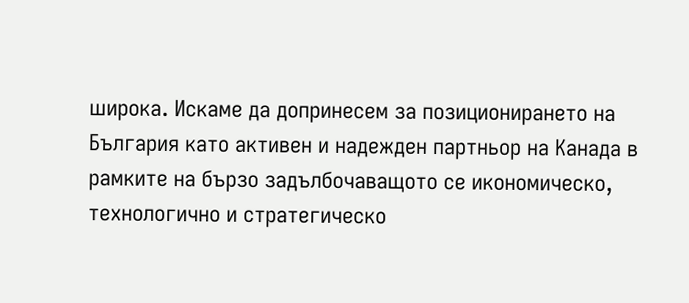широка. Искаме да допринесем за позиционирането на България като активен и надежден партньор на Канада в рамките на бързо задълбочаващото се икономическо, технологично и стратегическо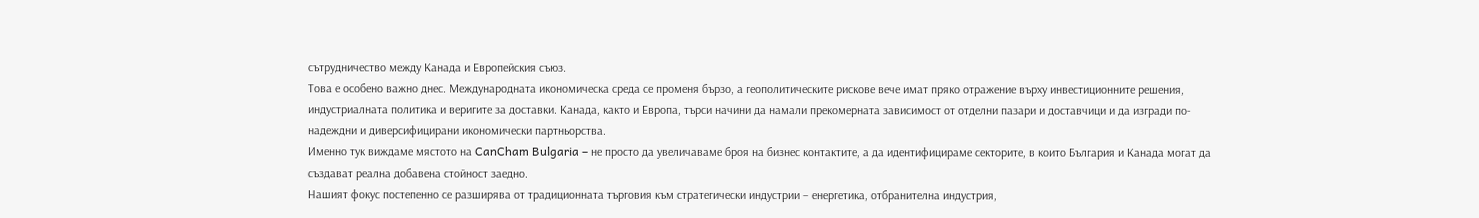сътрудничество между Канада и Европейския съюз.
Това е особено важно днес. Международната икономическа среда се променя бързо, а геополитическите рискове вече имат пряко отражение върху инвестиционните решения, индустриалната политика и веригите за доставки. Канада, както и Европа, търси начини да намали прекомерната зависимост от отделни пазари и доставчици и да изгради по-надеждни и диверсифицирани икономически партньорства.
Именно тук виждаме мястото на CanCham Bulgaria – не просто да увеличаваме броя на бизнес контактите, а да идентифицираме секторите, в които България и Канада могат да създават реална добавена стойност заедно.
Нашият фокус постепенно се разширява от традиционната търговия към стратегически индустрии – енергетика, отбранителна индустрия,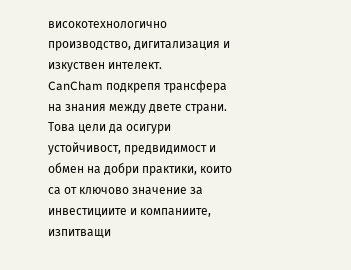високотехнологично производство, дигитализация и изкуствен интелект.
CanCham подкрепя трансфера на знания между двете страни. Това цели да осигури устойчивост, предвидимост и обмен на добри практики, които са от ключово значение за инвестициите и компаниите, изпитващи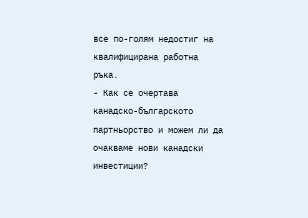все по-голям недостиг на квалифицирана работна ръка.
- Как се очертава канадско-българското партньорство и можем ли да очакваме нови канадски инвестиции?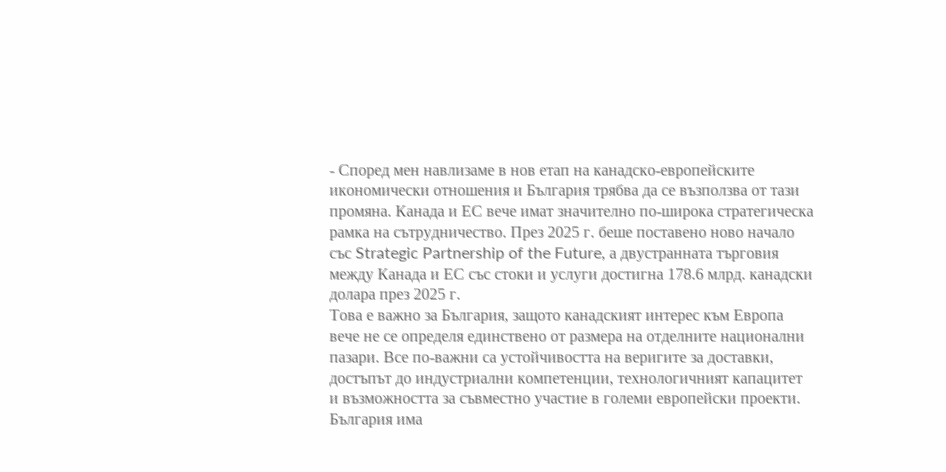- Според мен навлизаме в нов етап на канадско-европейските икономически отношения и България трябва да се възползва от тази промяна. Канада и ЕС вече имат значително по-широка стратегическа рамка на сътрудничество. През 2025 г. беше поставено ново начало със Strategic Partnership of the Future, а двустранната търговия между Канада и ЕС със стоки и услуги достигна 178.6 млрд. канадски долара през 2025 г.
Това е важно за България, защото канадският интерес към Европа вече не се определя единствено от размера на отделните национални пазари. Все по-важни са устойчивостта на веригите за доставки, достъпът до индустриални компетенции, технологичният капацитет и възможността за съвместно участие в големи европейски проекти.
България има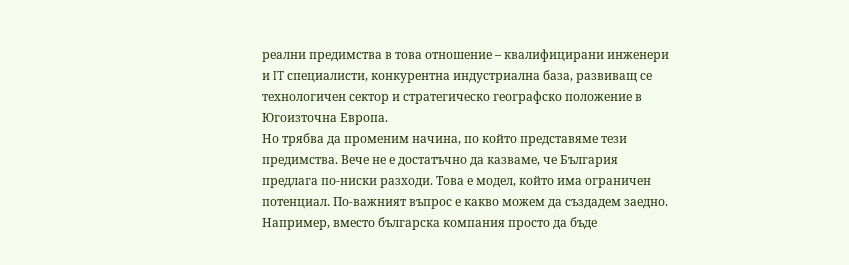реални предимства в това отношение – квалифицирани инженери и IT специалисти, конкурентна индустриална база, развиващ се технологичен сектор и стратегическо географско положение в Югоизточна Европа.
Но трябва да променим начина, по който представяме тези предимства. Вече не е достатъчно да казваме, че България предлага по-ниски разходи. Това е модел, който има ограничен потенциал. По-важният въпрос е какво можем да създадем заедно.
Например, вместо българска компания просто да бъде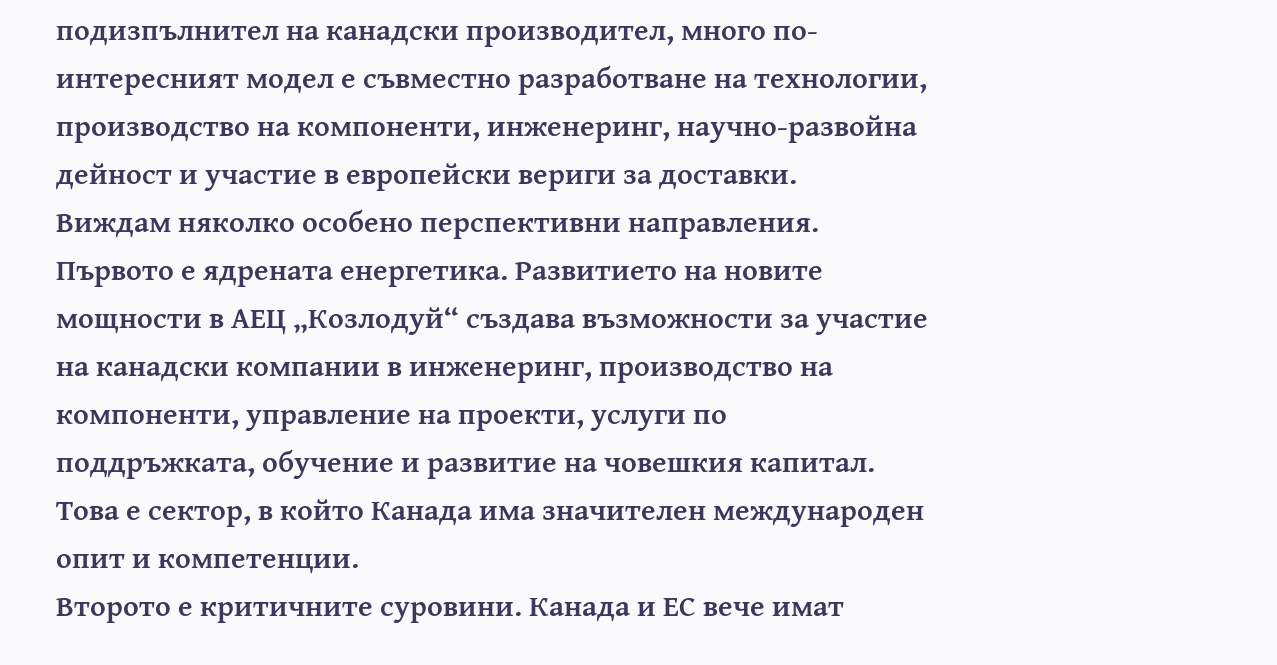подизпълнител на канадски производител, много по-интересният модел е съвместно разработване на технологии, производство на компоненти, инженеринг, научно-развойна дейност и участие в европейски вериги за доставки.
Виждам няколко особено перспективни направления.
Първото е ядрената енергетика. Развитието на новите мощности в АЕЦ „Козлодуй“ създава възможности за участие на канадски компании в инженеринг, производство на компоненти, управление на проекти, услуги по поддръжката, обучение и развитие на човешкия капитал. Това е сектор, в който Канада има значителен международен опит и компетенции.
Второто е критичните суровини. Канада и ЕС вече имат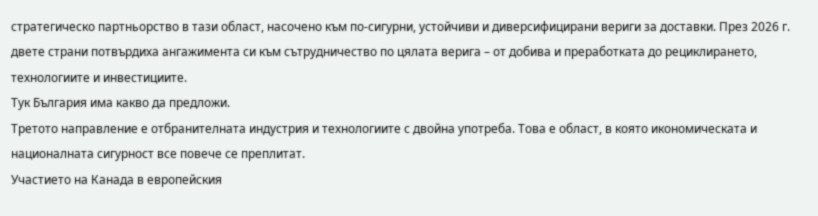стратегическо партньорство в тази област, насочено към по-сигурни, устойчиви и диверсифицирани вериги за доставки. През 2026 г. двете страни потвърдиха ангажимента си към сътрудничество по цялата верига – от добива и преработката до рециклирането, технологиите и инвестициите.
Тук България има какво да предложи.
Третото направление е отбранителната индустрия и технологиите с двойна употреба. Това е област, в която икономическата и националната сигурност все повече се преплитат.
Участието на Канада в европейския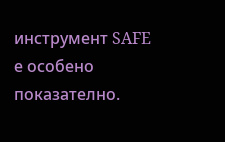инструмент SAFE е особено показателно.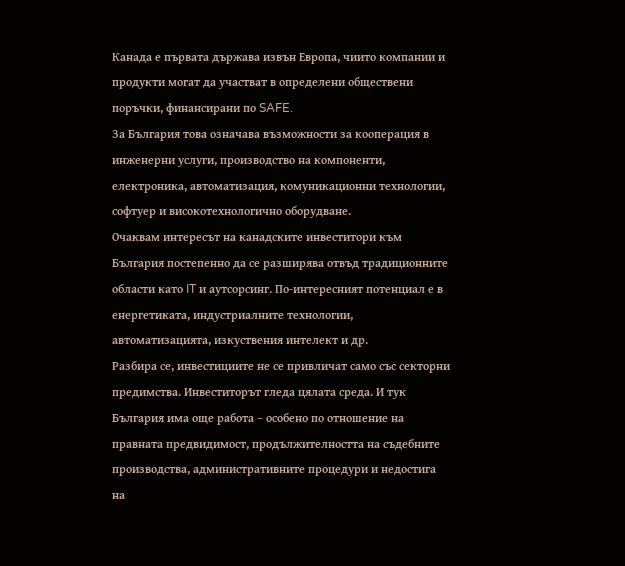Канада е първата държава извън Европа, чиито компании и продукти могат да участват в определени обществени поръчки, финансирани по SAFE.
За България това означава възможности за кооперация в инженерни услуги, производство на компоненти, електроника, автоматизация, комуникационни технологии, софтуер и високотехнологично оборудване.
Очаквам интересът на канадските инвеститори към България постепенно да се разширява отвъд традиционните области като IT и аутсорсинг. По-интересният потенциал е в енергетиката, индустриалните технологии, автоматизацията, изкуствения интелект и др.
Разбира се, инвестициите не се привличат само със секторни предимства. Инвеститорът гледа цялата среда. И тук България има още работа – особено по отношение на правната предвидимост, продължителността на съдебните производства, административните процедури и недостига на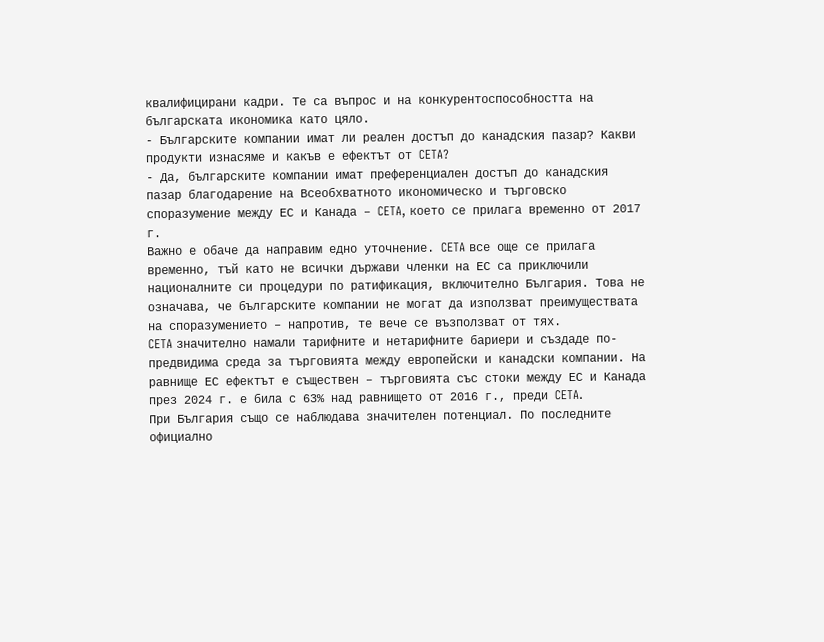квалифицирани кадри. Те са въпрос и на конкурентоспособността на българската икономика като цяло.
- Българските компании имат ли реален достъп до канадския пазар? Какви продукти изнасяме и какъв е ефектът от CETA?
- Да, българските компании имат преференциален достъп до канадския пазар благодарение на Всеобхватното икономическо и търговско споразумение между ЕС и Канада – CETA, което се прилага временно от 2017 г.
Важно е обаче да направим едно уточнение. CETA все още се прилага временно, тъй като не всички държави членки на ЕС са приключили националните си процедури по ратификация, включително България. Това не означава, че българските компании не могат да използват преимуществата на споразумението – напротив, те вече се възползват от тях.
CETA значително намали тарифните и нетарифните бариери и създаде по-предвидима среда за търговията между европейски и канадски компании. На равнище ЕС ефектът е съществен – търговията със стоки между ЕС и Канада през 2024 г. е била с 63% над равнището от 2016 г., преди CETA.
При България също се наблюдава значителен потенциал. По последните официално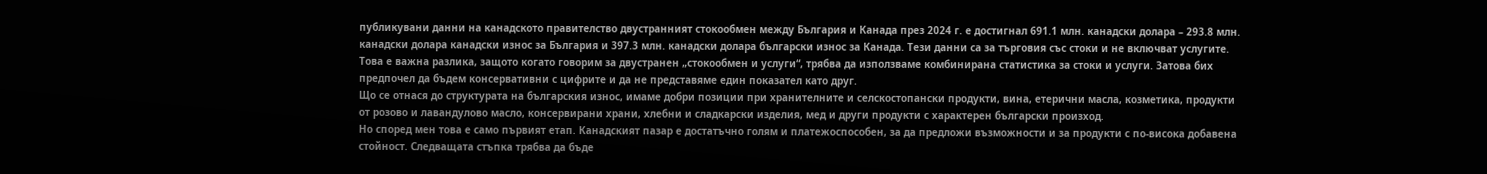публикувани данни на канадското правителство двустранният стокообмен между България и Канада през 2024 г. е достигнал 691.1 млн. канадски долара – 293.8 млн. канадски долара канадски износ за България и 397.3 млн. канадски долара български износ за Канада. Тези данни са за търговия със стоки и не включват услугите.
Това е важна разлика, защото когато говорим за двустранен „стокообмен и услуги“, трябва да използваме комбинирана статистика за стоки и услуги. Затова бих предпочел да бъдем консервативни с цифрите и да не представяме един показател като друг.
Що се отнася до структурата на българския износ, имаме добри позиции при хранителните и селскостопански продукти, вина, етерични масла, козметика, продукти от розово и лавандулово масло, консервирани храни, хлебни и сладкарски изделия, мед и други продукти с характерен български произход.
Но според мен това е само първият етап. Канадският пазар е достатъчно голям и платежоспособен, за да предложи възможности и за продукти с по-висока добавена стойност. Следващата стъпка трябва да бъде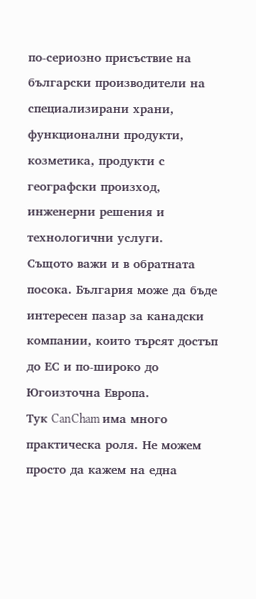по-сериозно присъствие на български производители на специализирани храни, функционални продукти, козметика, продукти с географски произход, инженерни решения и технологични услуги.
Същото важи и в обратната посока. България може да бъде интересен пазар за канадски компании, които търсят достъп до ЕС и по-широко до Югоизточна Европа.
Тук CanCham има много практическа роля. Не можем просто да кажем на една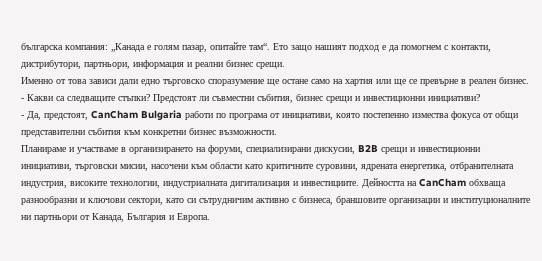българска компания: „Канада е голям пазар, опитайте там“. Ето защо нашият подход е да помогнем с контакти, дистрибутори, партньори, информация и реални бизнес срещи.
Именно от това зависи дали едно търговско споразумение ще остане само на хартия или ще се превърне в реален бизнес.
- Какви са следващите стъпки? Предстоят ли съвместни събития, бизнес срещи и инвестиционни инициативи?
- Да, предстоят, CanCham Bulgaria работи по програма от инициативи, която постепенно измества фокуса от общи представителни събития към конкретни бизнес възможности.
Планираме и участваме в организирането на форуми, специализирани дискусии, B2B срещи и инвестиционни инициативи, търговски мисии, насочени към области като критичните суровини, ядрената енергетика, отбранителната индустрия, високите технологии, индустриалната дигитализация и инвестициите. Дейността на CanCham обхваща разнообразни и ключови сектори, като си сътрудничим активно с бизнеса, браншовите организации и институционалните ни партньори от Канада, България и Европа.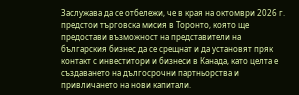Заслужава да се отбележи, че в края на октомври 2026 г. предстои търговска мисия в Торонто, която ще предостави възможност на представители на българския бизнес да се срещнат и да установят пряк контакт с инвеститори и бизнеси в Канада, като целта е създаването на дългосрочни партньорства и привличането на нови капитали.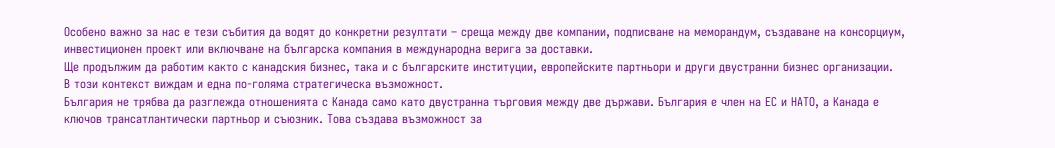Особено важно за нас е тези събития да водят до конкретни резултати – среща между две компании, подписване на меморандум, създаване на консорциум, инвестиционен проект или включване на българска компания в международна верига за доставки.
Ще продължим да работим както с канадския бизнес, така и с българските институции, европейските партньори и други двустранни бизнес организации.
В този контекст виждам и една по-голяма стратегическа възможност.
България не трябва да разглежда отношенията с Канада само като двустранна търговия между две държави. България е член на ЕС и НАТО, а Канада е ключов трансатлантически партньор и съюзник. Това създава възможност за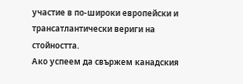участие в по-широки европейски и трансатлантически вериги на стойността.
Ако успеем да свържем канадския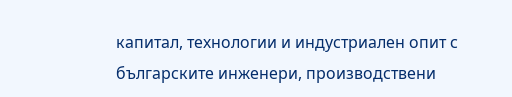капитал, технологии и индустриален опит с българските инженери, производствени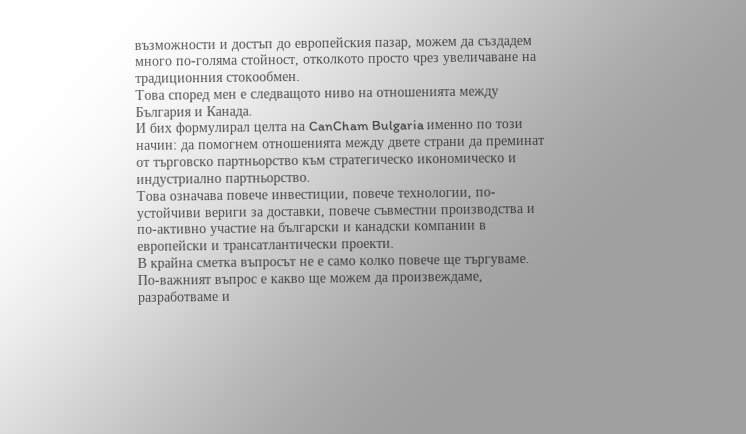възможности и достъп до европейския пазар, можем да създадем много по-голяма стойност, отколкото просто чрез увеличаване на традиционния стокообмен.
Това според мен е следващото ниво на отношенията между България и Канада.
И бих формулирал целта на CanCham Bulgaria именно по този начин: да помогнем отношенията между двете страни да преминат от търговско партньорство към стратегическо икономическо и индустриално партньорство.
Това означава повече инвестиции, повече технологии, по-устойчиви вериги за доставки, повече съвместни производства и по-активно участие на български и канадски компании в европейски и трансатлантически проекти.
В крайна сметка въпросът не е само колко повече ще търгуваме. По-важният въпрос е какво ще можем да произвеждаме, разработваме и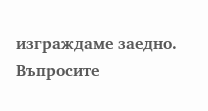изграждаме заедно.
Въпросите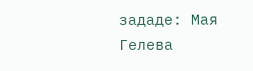зададе: Мая Гелева